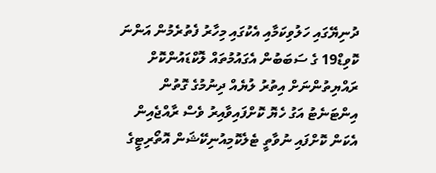ދުނިޔޭގައި ހަލުވިކަމާއި އެކުގައި މިހާރު ފެތުރެމުން އަންނަ ކޮވިޑް19 ގެ ސަބަބުން އެގައުމުތައް ލޮކްޑައުންކޮށް ރައްޔިތުންނަށް އިތުރު ލުޔެއް ދިނުމުގެ ގޮތުން އިންޓަނެޓު އަގު ހެޔޮ ކޮށްފައިވާއިރު ވެސް ރާއްޖެއިން އެކަން ކޮށްފައި ނުވާތީ ޓެލެކޮމިއުނިކޭޝަން އޮތޯރިޓީގެ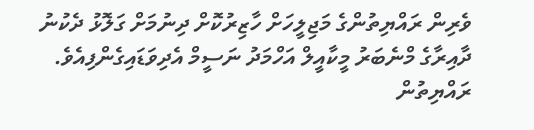ވެރިން ރައްޔިތުންގެ މަޖިލީހަށް ހާޒިރުކޮށް ދިނުމަށް ގަލޮޅު ދެކުނު ދާއިރާގެ މްނެބަރު މީކާއީލް އަހްމަދު ނަސީމް އެދިވަޑައިގެންފިއެވެ.
ރައްޔިތުން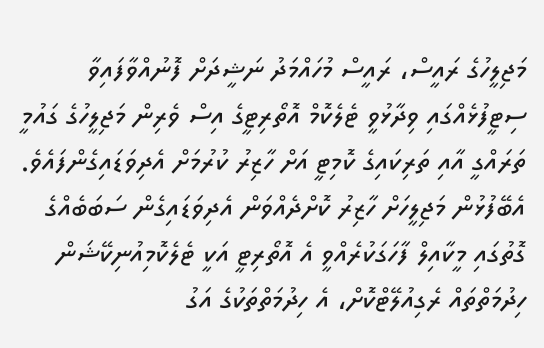މަޖިލީހުގެ ރައީސް، ރައީސް މުހައްމަދު ނަޝީދަށް ފޮނުއްވާފައިވާ ސިޓީފުޅެއްގައި ވިދާޅުވީ ޓެލެކޮމް އޮތޯރިޓީގެ އިސް ވެރިން މަޖިލީހުގެ ގައުމީ ތަރައްގީ އާއި ތަރިކައިގެ ކޮމިޓީ އަށް ހާޒިރު ކުރުމަށް އެދިވަޑައިގެންފައެވެ. އެބޭފުޅުން މަޖިލީހަށް ހާޒިރު ކޮށްދެއްވަން އެދިވަޑައިގެން ސަބަބެއްގެ ގޮތުގައި މީކާއިލް ފާހަގަކުރެއްވީ އެ އޮތޯރިޓީ އަކީ ޓެލެކޮމިއުނިކޭޝަން ހިދުމަތްތައް ރެގިއުލޭޓްކޮށް، އެ ހިދުމަތްތަކުގެ އަގު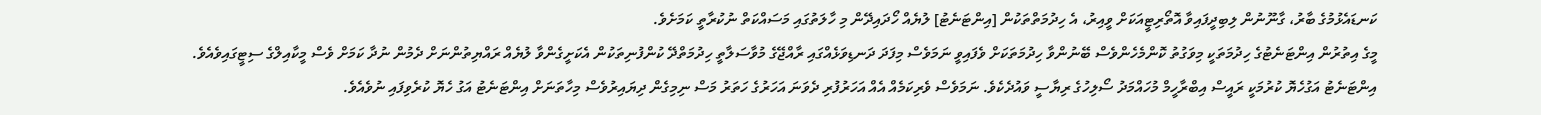ކަނޑައެޅުމުގެ ބާރު، ގާނޫނުން ލިބިދީފައިވާ އޮތޯރިޓީއަކަށް ވީއިރު، އެ ހިދުމަތްތަކުން [އިންޓަނެޓު] ލުޔެއް ހޯދައިދޭން މި ހާލަތުގައި މަސައްކަތް ނުކުރާތީ ކަމަށެވެ.
މީގެ އިތުރުން އިންޓަނެޓުގެ ހިދުމަތަކީ މިވަގުތު ކޮންމެހެންވެސް ބޭނުންވާ ހިދުމަތަކަށް ވެފައިވީ ނަމަވެސް މިފަދަ ދަނޑިވަޅެއްގައި ރާއްޖޭގެ މުވާސަލާތީ ހިދުމަތްދޭ ކުންފުނިތަކުން އެކަށީގެންވާ ލުޔެއް ރައްޔިތުންނަށް ދެމުން ނުދާ ކަމަށް ވެސް މީކާއިލްގެ ސިޓީގައިވެއެވެ.
އިންޓަނެޓު އަގުހެޔޮ ކުރުމަކީ ރައީސް އިބްރާހީމް މުހައްމަދު ސޯލިހުގެ ރިޔާސީ ވައުދެކެވެ. ނަމަވެސް ވެރިކަމެއް އެއް އަހަރުފުރި ދެވަނަ އަހަރުގެ ހަތަރު މަސް ނިމިގެން ދިޔައިރުވެސް މިހާތަނަށް އިންޓަނެޓު އަގު ހެޔޮ ކުރެވިފައި ނުވެއެވެ.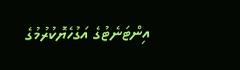އިންޓަނެޓުގެ އަގުހެޔޮކުރުމުގެ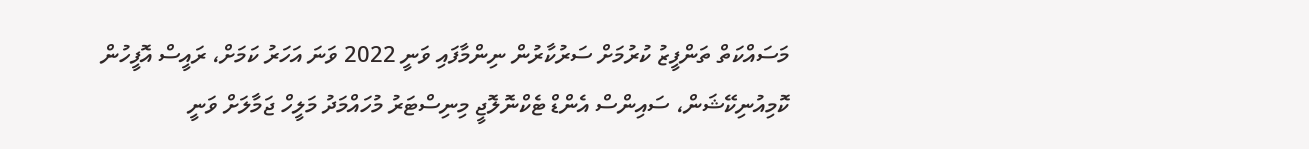މަސައްކަތް ތަންފީޒު ކުރުމަށް ސަރުކާރުން ނިންމާފައި ވަނީ 2022 ވަނަ އަހަރު ކަމަށް، ރައީސް އޮފީހުން ކޮމިއުނިކޭޝަން، ސައިންސް އެންޑް ޓެކްނޮލޮޖީ މިނިސްޓަރު މުހައްމަދު މަލީހް ޖަމާލަށް ވަނީ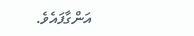އަންގާފައެވެ.